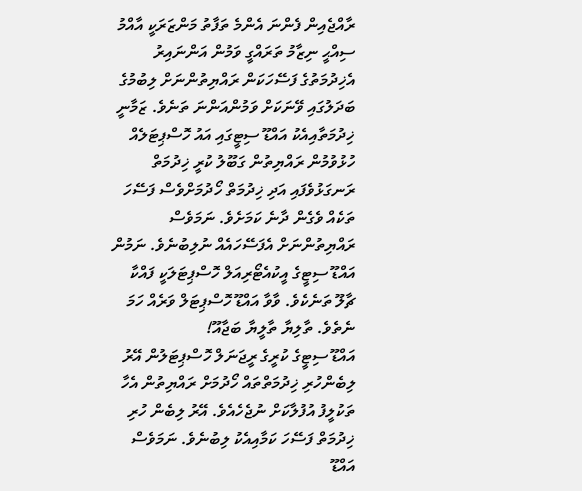ރާއްޖެއިން ފެންނަ އެންމެ ތަފާތު މަންޒަރަކީ އާއްމު ސިއްޙީ ނިޒާމު ތަރައްގީ ވަމުން އަންނައިރު އެޚިދުމަތުގެ ފަސޭހަކަން ރައްޔިތުންނަށް ލިބުމުގެ ބަދަލުގައި ވޭނަކަށް ވަމުންއަންނަ ތަނެވެ. ޒަމާނީ ޚިދުމަތާއިއެކު އައްޑޫ ސިޓީގައި އައު ހޮސްޕިޓަލެއް ހުޅުވުމުން ރައްޔިތުން ގަބޫލު ކުރީ ޚިދުމަތް ރަނގަޅުވެފައި އަދި ޚިދުމަތް ހޯދުމަށްވެސް ފަސޭހަ ތަކެއް ވެގެން ދާނެ ކަމަށެވެ. ނަމަވެސް ރައްޔިތުންނަށް އެފަސޭހައެއް ނުލިބުނެވެ. ނަމުން އައްޑޫ ސިޓީގެ އީކުއެޓޯރިއަލް ހޮސްޕިޓަލަކީ ފައްކާ ޗާލޫ ތަނެކެވެ. ވާވާ އައްޑޫ ހޮސްޕިޓަލް ވަރެއް ހަމަ ނެތެވެ. ތާލިޔާ ތާލީޔާ ބަޖާއޫ!
އައްޑޫ ސިޓީގެ ކުރީގެ ރީޖަނަލް ހޮސްޕިޓަލުން އޭރު ލިބެންހުރި ޚިދުމަތްތައް ހޯދުމަށް ރައްޔިތުން އެހާ ތަކުލީފު އުފުލާކަށް ނުޖެހެއެވެ. އޭރު ލިބެން ހުރި ޚިދުމަތް ފަސޭހަ ކަމާއިއެކު ލިބުނެވެ. ނަމަވެސް އައްޑޫ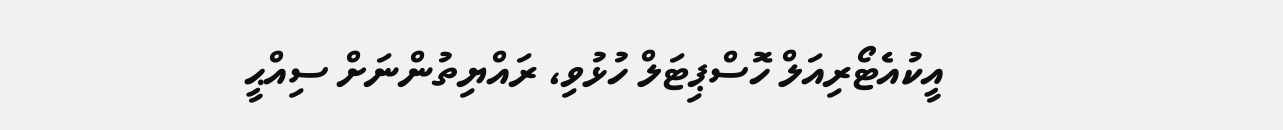އީކުއެޓޯރިއަލް ހޮސްޕިޓަލް ހުޅުވި، ރައްޔިތުންނަށް ސިއްޙީ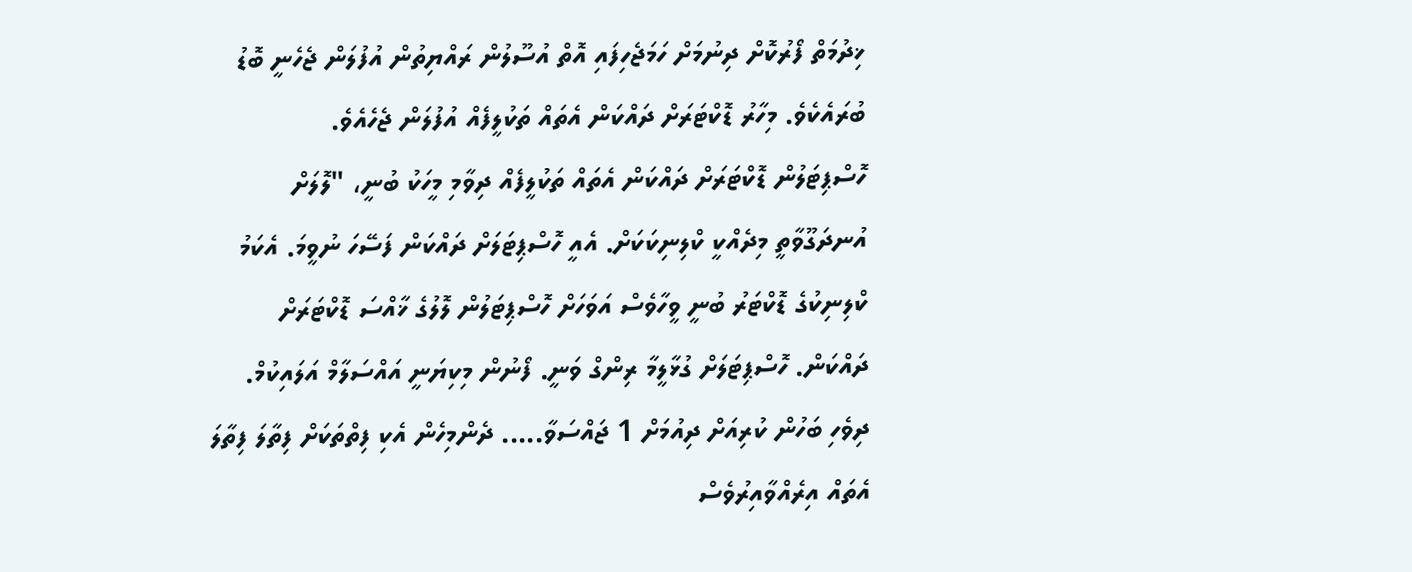ޚިދުމަތް ފޯރުކޮށް ދިނުމަށް ހަމަޖެހިފައި އޮތް އުސޫލުން ރައްޔިތުން އުފުލަން ޖެހެނީ ބޮޑު ބުރައެކެވެ. މިހާރު ޑޮކްޓަރަށް ދައްކަން އެތައް ތަކުލީފެއް އުފުލަން ޖެހެއެވެ.
ހޮސްޕިޓަލުން ޑޮކްޓަރަށް ދައްކަން އެތައް ތަކުލީފެއް ދިވާމި މީހަކު ބުނީ، "ލޮލަށް އުނދަގޫވާތީ މިދެއްކީ ކްލިނިކަކަށް. އެއީ ހޮސްޕިޓަލަށް ދައްކަން ފަސޭހަ ނުވީމަ. އެކަމު ކްލިނިކުގެ ޑޮކްޓަރު ބުނީ ވީހާވެސް އަވަހަށް ހޮސްޕިޓަލުން ލޮލުގެ ޚާއްސަ ޑޮކްޓަރަށް ދައްކަން. ހޮސްޕިޓަލަށް ގުޅާލީމާ ރިންގް ވަނީ. ފޯނުން މިކިޔަނީ އައްސަލާމް އަލައިކުމް. ދިވެހި ބަހުން ކުރިއަށް ދިއުމަށް 1 ޖައްސަވާ..... ދެންމިހެން އެކި ފިތްތަކަށް ފިތާލަ ފިތާލަ އެތައް އިރެއްވާއިރުވެސް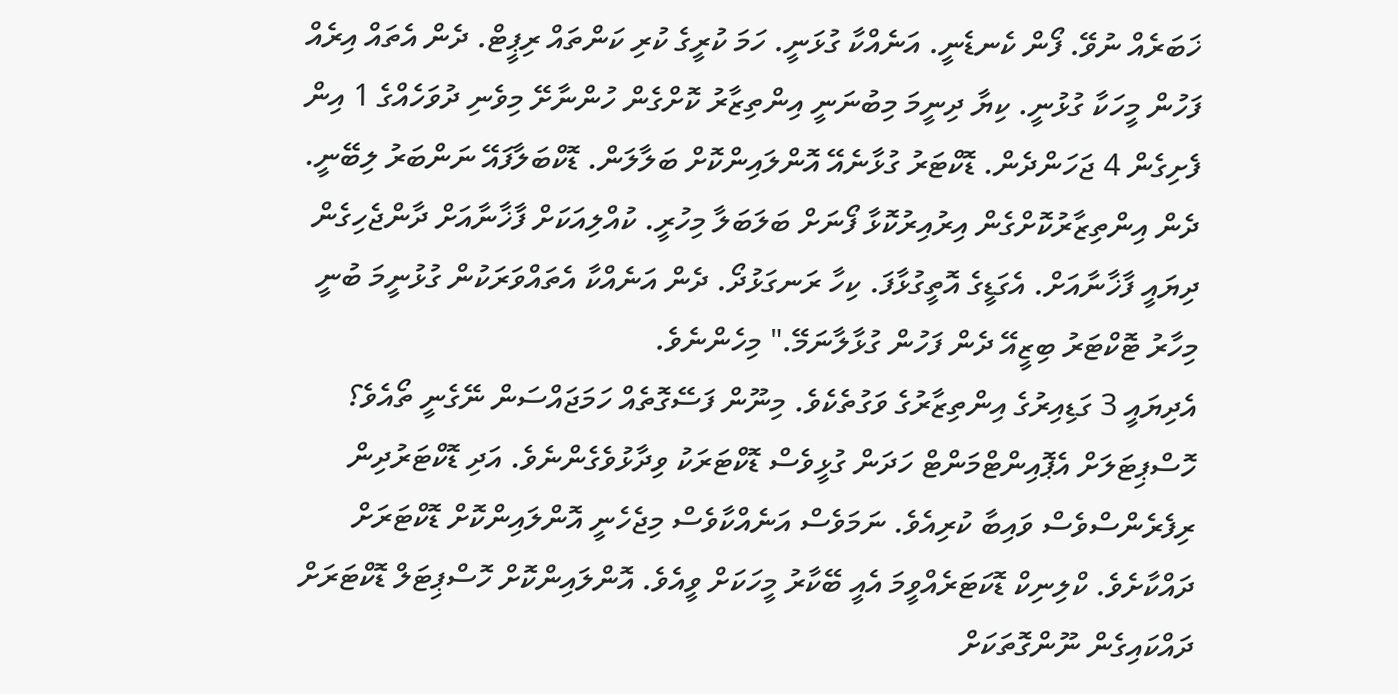ޚަބަރެއް ނުވޭ. ފޯން ކެނޑެނީ. އަނެއްކާ ގުޅަނީ. ހަމަ ކުރީގެ ކުރި ކަންތައް ރިޕީޓް. ދެން އެތައް އިރެއް ފަހުން މީހަކާ ގުޅުނީ. ކިޔާ ދިނީމަ މިބުނަނީ އިންތިޒާރު ކޮށްގެން ހުންނާށޭ މިވެނި ދުވަހެއްގެ 1 އިން ފެށިގެން 4 ޖަހަންދެން. ޑޮކްޓަރު ގުޅާނެއޭ އޮންލައިންކޮށް ބަލާލަން. ޑޮކްބަލާފައޭ ނަންބަރު ލިބޭނީ. ދެން އިންތިޒާރުކޮށްގެން އިރުއިރުކޮޅާ ފޯނަށް ބަލަބަލާ މިހުރީ. ކުއްލިއަކަށް ފާޚާނާއަށް ދާންޖެހިގެން ދިޔައީ ފާޚާނާއަށް. އެގަޑީގެ އޮތީގުޅާފަ. ކިހާ ރަނގަޅުދޯ. ދެން އަނެއްކާ އެތައްވަރަކުން ގުޅުނީމަ ބުނީ މިހާރު ޓޮކްޓަރު ބިޒީއޭ ދެން ފަހުން ގުޅާލާނަމޭ." މިހެންނެވެ.
އެދިޔައީ 3 ގަޑިއިރުގެ އިންތިޒާރުގެ ވަގުތެކެވެ. މިނޫން ފަސޭގޮތެއް ހަމަޖައްސަން ނޭގެނީ ތޯއެވެ؟
ހޮސްޕިޓަލަށް އެޕޮއިންޓްމަންޓް ހަދަން ގުޅީވެސް ޑޮކްޓަރަކު ވިދާޅުވެގެންނެވެ. އަދި ޑޮކްޓަރުދިން ރިފެރެންސްވެސް ވައިބާ ކުރިއެވެ. ނަމަވެސް އަނެއްކާވެސް މިޖެހެނީ އޮންލައިންކޮށް ޑޮކްޓަރަށް ދައްކާށެވެ. ކްލިނިކް ޑޮކަޓަރެއްވީމަ އެއީ ބޭކާރު މީހަކަށް ވީއެވެ. އޮންލައިންކޮށް ހޮސްޕިޓަލް ޑޮކްޓަރަށް ދައްކައިގެން ނޫންގޮތަކަށް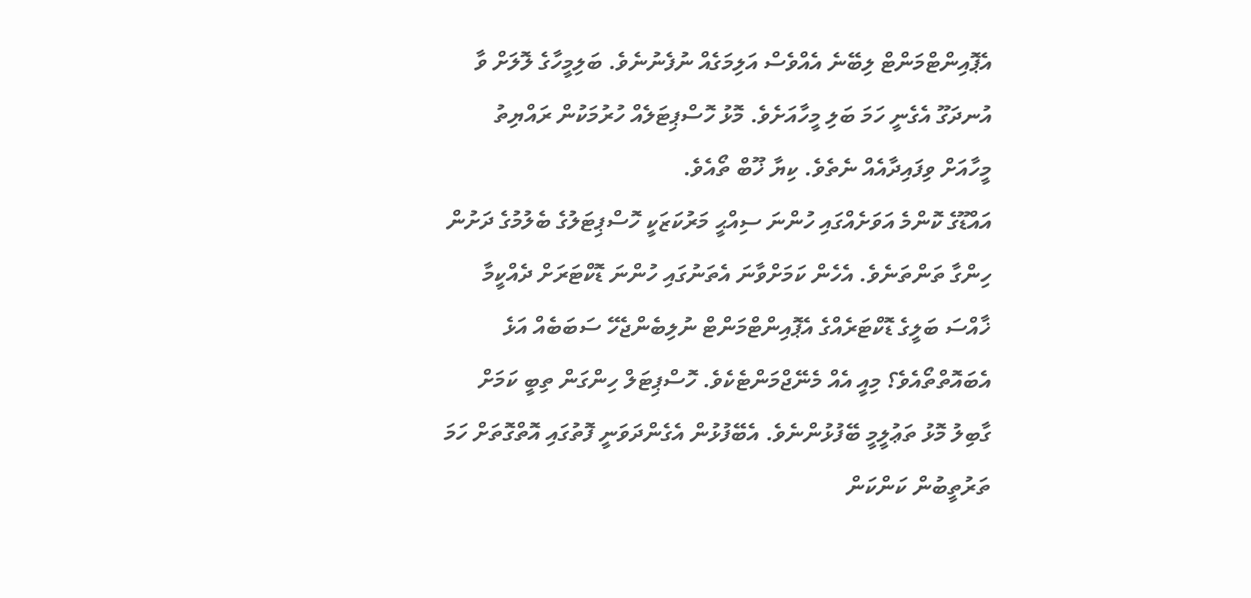އެޕޮއިންޓްމަންޓް ލިބޭނެ އެއްވެސް އަލިމަގެއް ނުފެނުނެވެ. ބަލިމީހާގެ ލޮލަށް ވާ އުނދަގޫ އެގެނީ ހަމަ ބަލި މީހާއަށެވެ. މޮޅު ހޮސްޕިޓަލެއް ހުރުމަކުން ރައްޔިތު މީހާއަށް ވިފައިދާއެއް ނެތެވެ. ކިޔާ ޚޫބް ތޯއެވެ.
އައްޑޫގެ ކޮންމެ އަވަށެއްގައި ހުންނަ ސިއްޙީ މަރުކަޒަކީ ހޮސްޕިޓަލުގެ ބެލުމުގެ ދަށުން ހިންގާ ތަންތަނެވެ. އެހެން ކަމަށްވާނަ އެތަނުގައި ހުންނަ ޑޮކްޓަރަށް ދެއްކީމާ ޚާއްސަ ބަލީގެ ޑޮކްޓަރެއްގެ އެޕޮއިންޓްމަންޓް ނުލިބެންޖެހޭ ސަބަބެއް އަޅެ އެބައޮތްތޯއެވެ؟ މިއީ އެއް މެނޭޖްމަންޓެކެވެ. ހޮސްޕިޓަލް ހިންގަން ތިބީ ކަމަށް ގާބިލު މޮޅު ތަޢުލީމީ ބޭފުޅުންނެވެ. އެބޭފުޅުން އެގެންދަވަނީ ފޮތުގައި އޮތްގޮތަށް ހަމަ ތަރުތީބުން ކަންކަން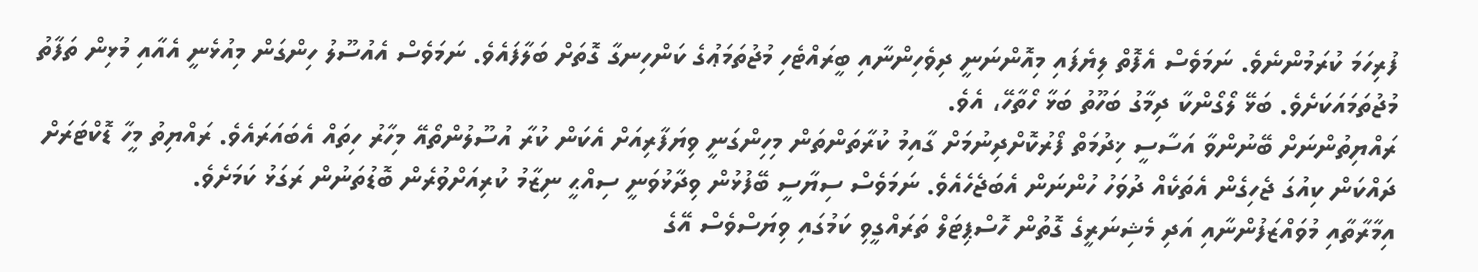ފުރިހަމަ ކުރަމުންނެވެ. ނަމަވެސް އެފޮތް ލިޔެފައި މިއޮންނަނީ ދިވެހިންނާއި ބީރައްޓެހި މުޖުތަމަޢުގެ ކަންހިނގާ ގޮތަށް ބަލާފައެވެ. ނަމަވެސް އެއުސޫލު ހިންގަން މިއުޅެނީ އެއާއި މުޅިން ތަފާތު މުޖުތަމައަކަށެވެ. ބަޅޭ ލޯގޯންކާ ދިމާގު ބަހޫތު ބަޅާ ހޯތާހޭ، އެވެ.
ރައްޔިތުންނަށް ބޭނުންވާ އަސާސީ ޚިދުމަތް ފޯރުކޮށްދިނުމަށް ގާއިމު ކުރާތަންތަން މިހިންގަނީ ވިޔަފާރިއަށް އެކަން ކުރާ އުސޫލުންތޯއޭ މިހާރު ހިތައް އެބައަރައެވެ. ރައްޔިތު މީހާ ޑޮކްޓަރަށް ދައްކަން ކިއުގަ ޖެހިގެން އެތަކެއް ދުވަހު ހުންނަން އެބަޖެހެއެވެ. ނަމަވެސް ސިޔާސީ ބޭފުޅުން ވިދާޅުވަނީ ސިއްޙީ ނިޒާމު ކުރިއަށްވުރެން ބޮޑުތަނުން ރަގަޅު ކަމަށެވެ.
އިމާރާތާއި މުވައްޒަފުންނާއި އަދި މެޝިނަރީގެ ގޮތުން ހޮސްޕިޓަލް ތަރައްގީވި ކަމުގައި ވިޔަސްވެސް އޭގެ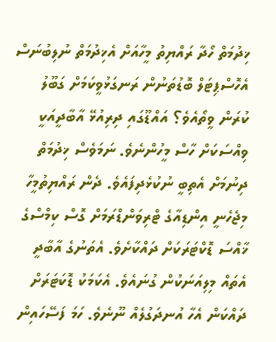ޚިދުމަތް ހޯދާ ރައްޔިތު މީހާއަށް އެޚިދުމަތް ނުލިބުނަސް އެހޮސްޕިޓަލް ބޮޑުތަނުން ރަނގަޅުވީކަމަށް ގަބޫލު ކުރަން ވީތޯއެވެ؟ އައްޑޫގައި ދިރިއުޅޭ އާބާދީއަކީ ވިއްސަކަށް ހާސް މީހުންނެވެ. ނަމަވެސް ޚިދުމަތް ދިނުމަށް އެތިބީ ނުކުޅެދިފައެވެ. ދެން ރައްޔިތުމީހާ މިޖެހެނީ އިންޑިއާގެ ޓްރިވަންޑްރަމަށް ގޮސް ކިމްސްގެ ޚާއްސަ ޑޮކްޓަރަކަށް ދައްކާށެވެ. އެތަނުގެ އާބާދީ އެތައް މިލިއަނަކުން ގުނައެވެ. އެކަމަކު ޑޮކަޓަރަށް ދައްކަން އެހާ އުނދަގުލެއް ނޫނެވެ. ހަމަ ފަސޭހައިން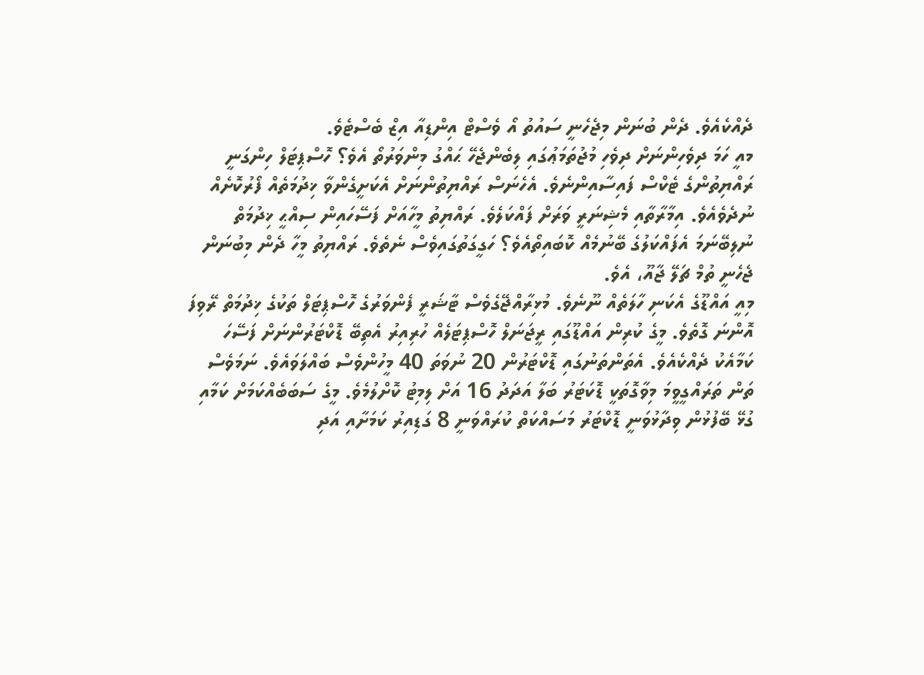ދެއްކެއެވެ. ދެން ބުނަން މިޖެހެނީ ސައުތު އޯ ވެސްޓް އިންޑިއާ އިޒް ބެސްޓެވެ.
މއީ ހަމަ ދިވެހިންނަށް ދިވެހި މުޖުތަމަޢުގައި ލިބެންޖެހޭ ޙައްގު މިންވަރުތޯ އެވެ؟ ހޮސްޕިޓަލް ހިންގަނީ ރައްޔިތުންގެ ޓެކްސް ފައިސާއިންނެވެ. އެހެނަސް ރައްޔިތުންނަށް އެކަށީގެންވާ ޚިދުމަތެއް ފޯރުކޮށެއް ނުދެވެއެވެ. އިމާރާތާއި މެޝިނަރީ ވަރަށް ފައްކަލެވެ. ރައްޔިތު މީހާއަށް ފަސޭހައިން ސިއްޙީ ޚިދުމަތް ނުލިބޭނަމަ އެފައްކަލުގެ ބޭނުމެއް ކޮބައިތޯއެވެ؟ ހަގީގަތުގައިވެސް ނެތެވެ. ރައްޔިތު މީހާ ދެން މިބުނަން ޖެހެނީ ތުމް ޗަލޭ ޖާއޫ، އެވެ.
މިއީ އައްޑޫގެ އެކަނި ހާލަތެއް ނޫނެވެ. މުޅިރާއްޖޭގެވެސް ޓާޝަރީ ފެންވަރުގެ ހޮސްޕިޓަލް ތަކުގެ ޚިދުމަތް ރޭވިފަ އޮންނަ ގޮތެވެ. މީގެ ކުރިން އައްޑޫގައި ރީޖަނަލް ހޮސްޕިޓަލެއް ހުރިއިރު އެތިބޭ ޑޮކްޓަރުންނަށް ފަސޭހަ ކަމާއެކު ދެއްކެއެވެ. އެތަންތަނުގައި ޑޮކްޓަރުން 20 ނުވަތަ 40 މީހުންވެސް ބައްލަވައެވެ. ނަމަވެސް ތަން ތަރައްގީވީމަ މިވާގޮތަކީ ޑޮކަޓަރު ބަލާ އަދަދު 16 އަށް ލިމިޓު ކޮށްލުމެވެ. މީގެ ސަބަބެއްކަމަށް ކަމާއި ގުޅޭ ބޭފުޅުން ވިދާޅުވަނީ ޑޮކްޓަރު މަސައްކަތް ކުރައްވަނީ 8 ގަޑިއިރު ކަމަށާއި އަދި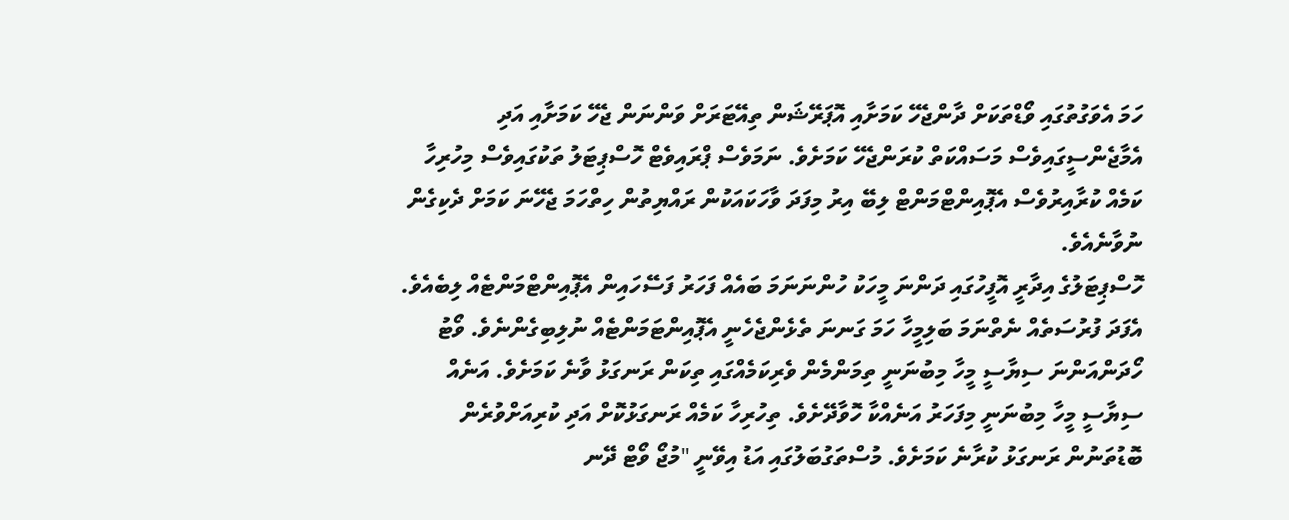ހަމަ އެވަގުތުގައި ވޯޑްތަކަށް ދާންޖެހޭ ކަމަށާއި އޮޕަރޭޝަން ތިއޭޓަރަށް ވަންނަން ޖެހޭ ކަމަށާއި އަދި އެމާޖެންސީގައިވެސް މަސައްކަތް ކުރަންޖެހޭ ކަމަށެވެ. ނަމަވެސް ޕްރައިވެޓް ހޮސްޕިޓަލު ތަކުގައިވެސް މިހުރިހާ ކަމެއް ކުރާއިރުވެސް އެޕޮއިންޓްމަންޓް ލިބޭ އިރު މިފަދަ ވާހަކައަކުން ރައްޔިތުން ހިތްހަމަ ޖެހޭނަ ކަމަށް ދެކިގެން ނުވާނެއެވެ.
ހޮސްޕިޓަލުގެ އިދާރީ އޮފީހުގައި ދަންނަ މީހަކު ހުންނަނަމަ ބައެއް ފަހަރު ފަސޭހައިން އެޕޮއިންޓްމަންޓެއް ލިބެއެވެ. އެފަދަ ފުރުސަތެއް ނެތްނަމަ ބަލިމީހާ ހަމަ ގަނނަ ތެޅެންޖެހެނީ އެޕޮއިންޓަމަންޓެއް ނުލިބިގެންނެވެ. ވޯޓު ހޯދަންއަންނަ ސިޔާސީ މީހާ މިބުނަނީ ތިމަންމެން ވެރިކަމެއްގައި ތިކަން ރަނގަޅު ވާނެ ކަމަށެވެ. އަނެއް ސިޔާސީ މީހާ މިބުނަނީ މިފަހަރު އަނެއްކާ ހޮވާދޭށެވެ. ތިހުރިހާ ކަމެއް ރަނގަޅުކޮށް އަދި ކުރިއަށްވުރެން ބޮޑުތަނުން ރަނގަޅު ކުރާނެ ކަމަށެވެ. މުސްތަގުބަލުގައި އަޑު އިވޭނީ "މުޖޯ ވޯޓް ދޭނ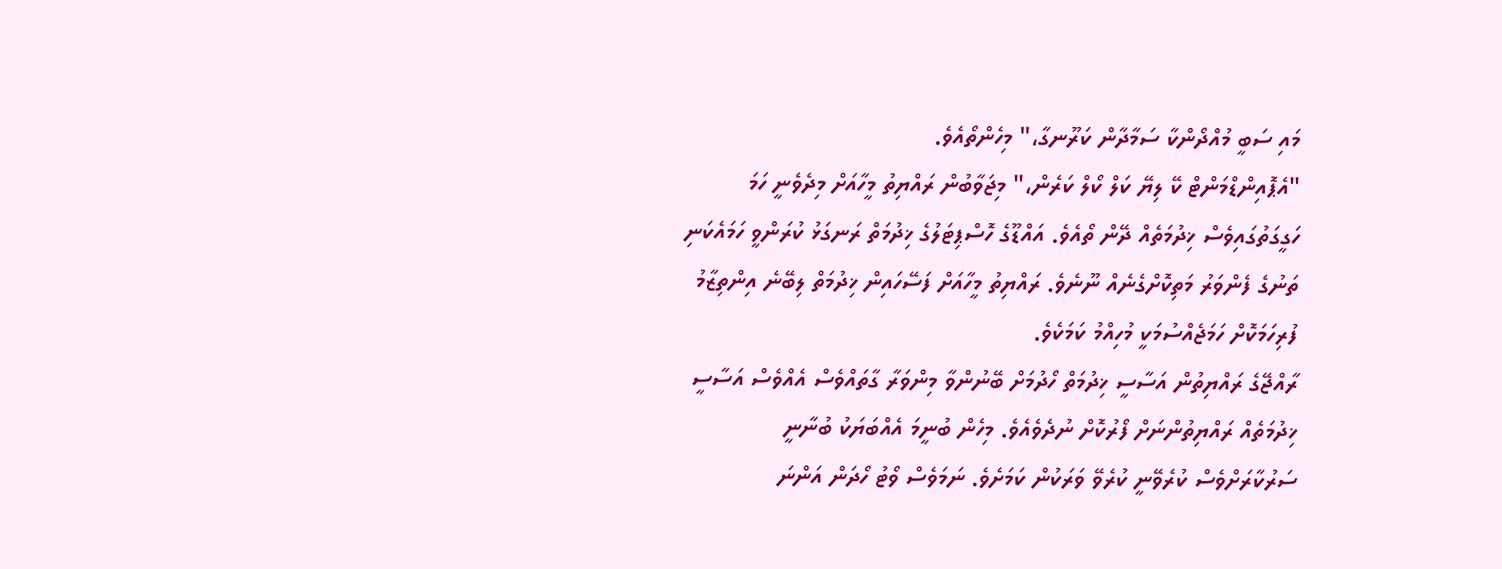މައި ސަބީ މުއްދޯންކާ ސަމާދާން ކަރޫނގާ،" މިހެންތޯއެވެ.
"އެޕޮއިންޑްމަންޓް ކޭ ލިޔޭ ކަލް ކޯލް ކަރެން،" މިޖަވާބުން ރައްޔިތު މީހާއަށް މިދެވެނީ ހަމަ ހަގީގަތުގައިވެސް ޚިދުމަތެއް ދޭން ތޯއެވެ. އައްޑޫގެ ހޮސްޕިޓަލުގެ ޚިދުމަތް ރަނގަޅު ކުރަންވީ ހަމައެކަނި ތަނުގެ ފެންވަރު މަތިކޮށްގެނެއް ނޫނެވެ. ރައްޔިތު މީހާއަށް ފަސޭހައިން ޚިދުމަތް ލިބޭނެ އިންތިޒާމު ފުރިހަމަކޮށް ހަމަޖެއްސުމަކީ މުހިއްމު ކަމަކެވެ.
ރާއްޖޭގެ ރައްޔިތުން އަސާސީ ޚިދުމަތް ހޯދުމަށް ބޭނުންވާ މިންވަރާ ގާތައްވެސް އެއްވެސް އަސާސީ ޚިދުމަތެއް ރައްޔިތުންނަށް ފޯރުކޮށް ނުދެވެއެވެ. މިހެން ބުނީމަ އެއްބަޔަކު ބުނާނީ ސަރުކާރަށްވެސް ކުރެވޭނީ ކުރެވޭ ވަރަކުން ކަމަށެވެ. ނަމަވެސް ވޯޓު ހޯދަން އަންނަ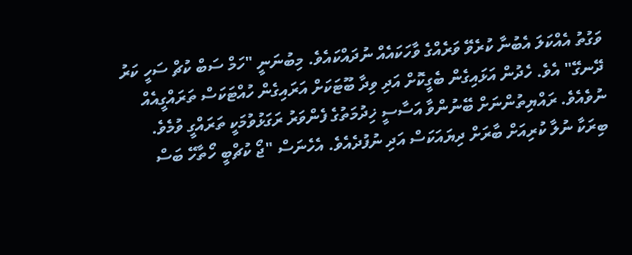ވަގުތު އެއްކަލަ އެބުނާ ކުރެވޭ ވަރެއްގެ ވާހަކައެއް ނުދައްކައެވެ. މިބުނަނީ "ހަމް ސަބް ކުޗް ސަހީ ކަރު ދޭނގޭ" އެވެ. ހެދުން އަޅައިގެން ބެގީކޮށް އަދި ވިދާ ބޫޓަކަށް އަރައިގެން ހުއްޓަކަސް ތަރައްގީއެއް ނުވެއެވެ. ރައްޔިތުންނަށް ބޭނުންވާ އަސާސީ ޚިދުމަތުގެ ފެންވަރު ރަގަޅުވުމަކީ ތަރައްގީ ވުމެވެ. ބިރަކާ ނުލާ ކުރިއަށް ބާރަށް ދިޔައަކަސް އަދި ނުފުދެއެވެ. އެހެނަސް "ޖޯ ކުޗްބީ ހޯތާހޭ ބަސް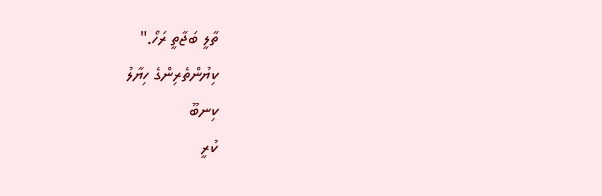ތާލީ ބަޖާތީ ރަހޯ."
ކިޔުންތެރިންގެ ހިޔާލު
ކިނބޫ
ކުރީ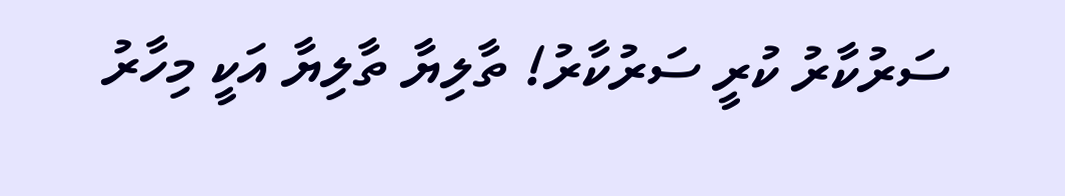ސަރުކާރު ކުރީ ސަރުކާރު! ތާލިޔާ ތާލިޔާ އަކީ މިހާރު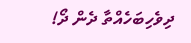ދިވެހިބަހެއްތާ ދެން ދޯ!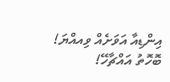އިންޑިއާ އަވަށެއް ވިއއްޔަ! ބޮހޮތު އައްޗާހޭ!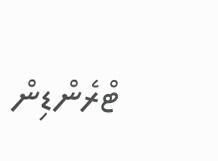ޓްރެންޑިން